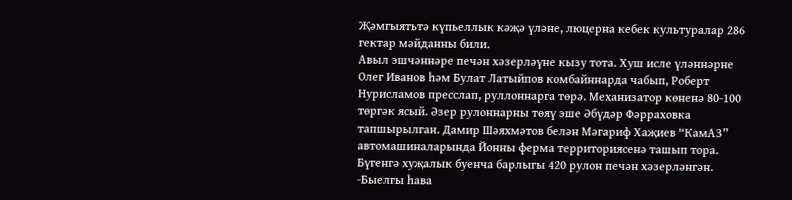Җәмгыятьтә күпьеллык кәҗә үләне, люцерна кебек культуралар 286 гектар мәйданны били.
Авыл эшчәннәре печән хәзерләүне кызу тота. Хуш исле үләннәрне Олег Иванов һәм Булат Латыйпов комбайннарда чабып, Роберт Нурисламов пресслап, руллоннарга төрә. Механизатор көненә 80-100 төргәк ясый. Әзер рулоннарны төяү эше Әбүдәр Фәрраховка тапшырылган. Дамир Шәяхмәтов белән Мәгариф Хаҗиев “КамАЗ” автомашиналарында Йонны ферма территориясенә ташып тора. Бүгенгә хуҗалык буенча барлыгы 420 рулон печән хәзерләнгән.
-Быелгы һава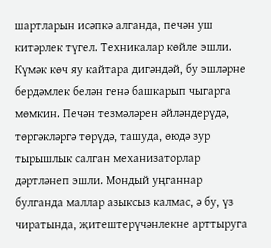шартларын исәпкә алганда, печән уш китәрлек түгел. Техникалар көйле эшли. Күмәк көч яу кайтара дигәндәй, бу эшләрне бердәмлек белән генә башкарып чыгарга мөмкин. Печән тезмәләрен әйләндерүдә, төргәкләргә төрүдә, ташуда, өюдә зур тырышлык салган механизаторлар дәртләнеп эшли. Мондый уңганнар булганда маллар азыксыз калмас, ә бу, үз чиратында, җитештерүчәнлекне арттыруга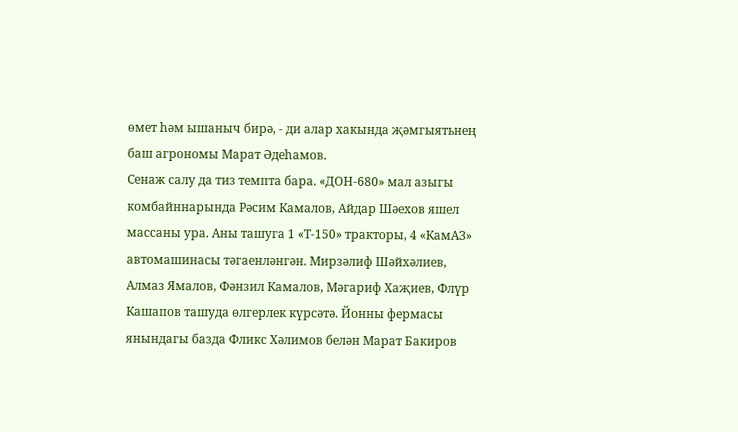өмет һәм ышаныч бирә, - ди алар хакында җәмгыятьнең баш агрономы Марат Әдеһамов.
Сенаж салу да тиз темпта бара. «ДОН-680» мал азыгы комбайннарында Рәсим Камалов, Айдар Шәехов яшел массаны ура. Аны ташуга 1 «Т-150» тракторы, 4 «КамАЗ» автомашинасы тәгаенләнгән. Мирзәлиф Шәйхәлиев, Алмаз Ямалов, Фәнзил Камалов, Мәгариф Хаҗиев, Флүр Кашапов ташуда өлгерлек күрсәтә. Йонны фермасы янындагы базда Фликс Хәлимов белән Марат Бакиров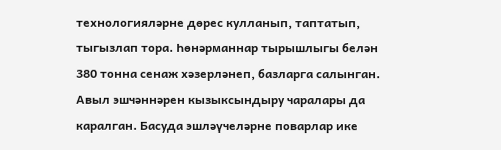технологияләрне дөрес кулланып, таптатып, тыгызлап тора. Һөнәрманнар тырышлыгы белән 380 тонна сенаж хәзерләнеп, базларга салынган.
Авыл эшчәннәрен кызыксындыру чаралары да каралган. Басуда эшләүчеләрне поварлар ике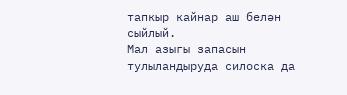тапкыр кайнар аш белән сыйлый.
Мал азыгы запасын тулыландыруда силоска да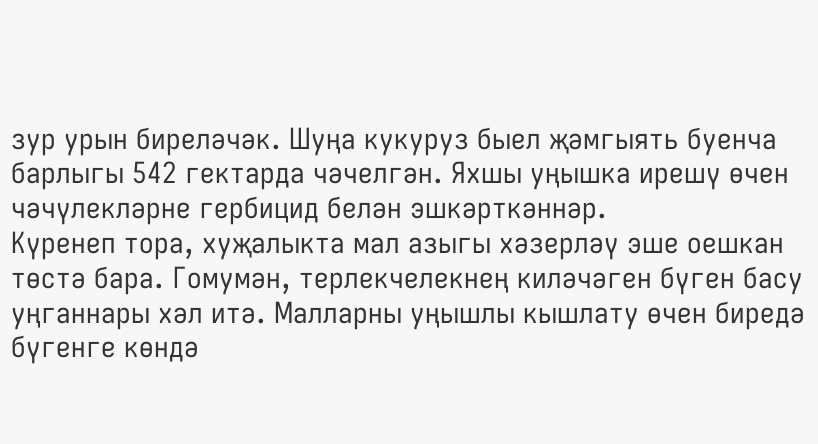зур урын биреләчәк. Шуңа кукуруз быел җәмгыять буенча барлыгы 542 гектарда чәчелгән. Яхшы уңышка ирешү өчен чәчүлекләрне гербицид белән эшкәрткәннәр.
Күренеп тора, хуҗалыкта мал азыгы хәзерләү эше оешкан төстә бара. Гомумән, терлекчелекнең киләчәген бүген басу уңганнары хәл итә. Малларны уңышлы кышлату өчен биредә бүгенге көндә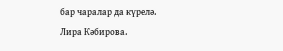бар чаралар да күрелә.
Лира Кәбирова.